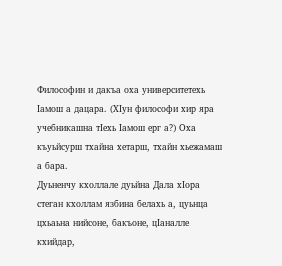Философин и дакъа оха университетехь Iамош а дацара. (ХIун философи хир яра учебникашна тIехь Iамош ерг а?) Оха къуьйсурш тхайна хетарш, тхайн хьежамаш а бара.
Дуьненчу кхоллале дуьйна Дала хIора стеган кхоллам язбина белахь а, цуьнца цхьаьна нийсоне, бакъоне, цIаналле кхийдар,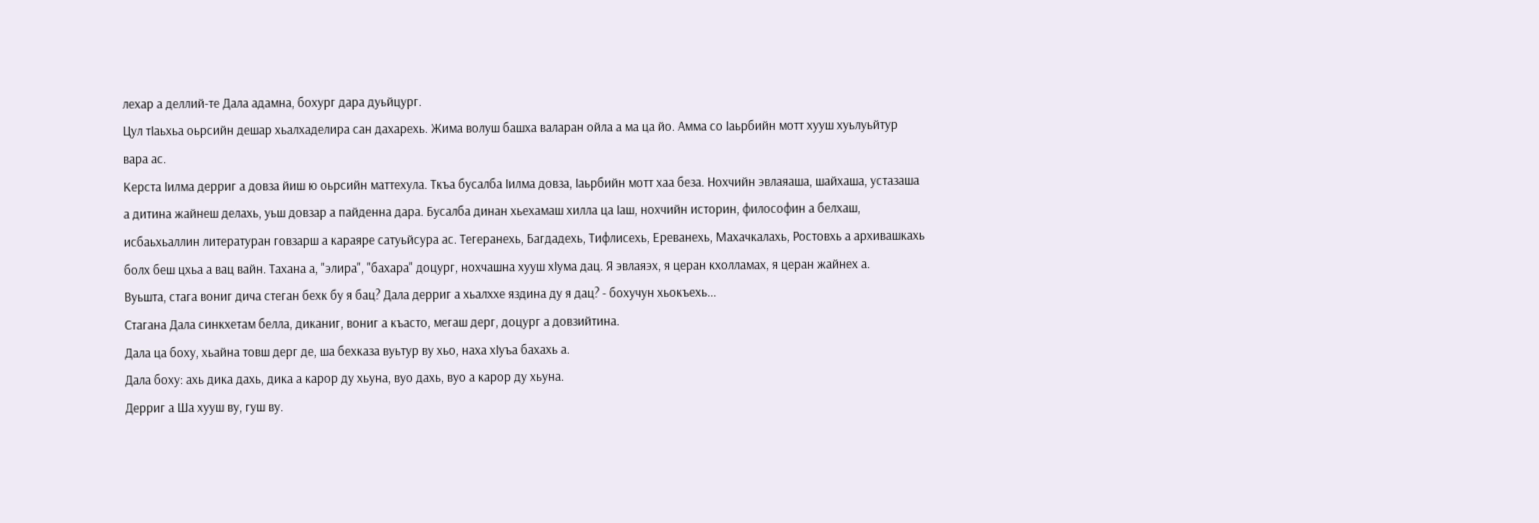лехар а деллий-те Дала адамна, бохург дара дуьйцург.
Цул тIаьхьа оьрсийн дешар хьалхаделира сан дахарехь. Жима волуш башха валаран ойла а ма ца йо. Амма со Iаьрбийн мотт хууш хуьлуьйтур вара ас.
Керста Iилма дерриг а довза йиш ю оьрсийн маттехула. Ткъа бусалба Iилма довза, Iаьрбийн мотт хаа беза. Нохчийн эвлаяаша, шайхаша, устазаша а дитина жайнеш делахь, уьш довзар а пайденна дара. Бусалба динан хьехамаш хилла ца Iаш, нохчийн историн, философин а белхаш, исбаьхьаллин литературан говзарш а караяре сатуьйсура ас. Тегеранехь, Багдадехь, Тифлисехь, Ереванехь, Махачкалахь, Ростовхь а архивашкахь болх беш цхьа а вац вайн. Тахана а, "элира", "бахара" доцург, нохчашна хууш хIума дац. Я эвлаяэх, я церан кхолламах, я церан жайнех а.
Вуьшта, стага вониг дича стеган бехк бу я бац? Дала дерриг а хьалххе яздина ду я дац? - бохучун хьокъехь...
Стагана Дала синкхетам белла, диканиг, вониг а къасто, мегаш дерг, доцург а довзийтина.
Дала ца боху, хьайна товш дерг де, ша бехказа вуьтур ву хьо, наха хIуъа бахахь а.
Дала боху: ахь дика дахь, дика а карор ду хьуна, вуо дахь, вуо а карор ду хьуна.
Дерриг а Ша хууш ву, гуш ву.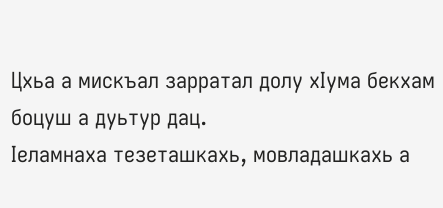Цхьа а мискъал зарратал долу хIума бекхам боцуш а дуьтур дац.
Iеламнаха тезеташкахь, мовладашкахь а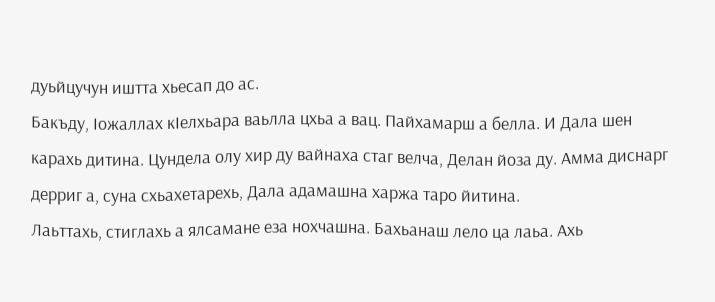дуьйцучун иштта хьесап до ас.
Бакъду, Iожаллах кIелхьара ваьлла цхьа а вац. Пайхамарш а белла. И Дала шен карахь дитина. Цундела олу хир ду вайнаха стаг велча, Делан йоза ду. Амма диснарг дерриг а, суна схьахетарехь, Дала адамашна харжа таро йитина.
Лаьттахь, стиглахь а ялсамане еза нохчашна. Бахьанаш лело ца лаьа. Ахь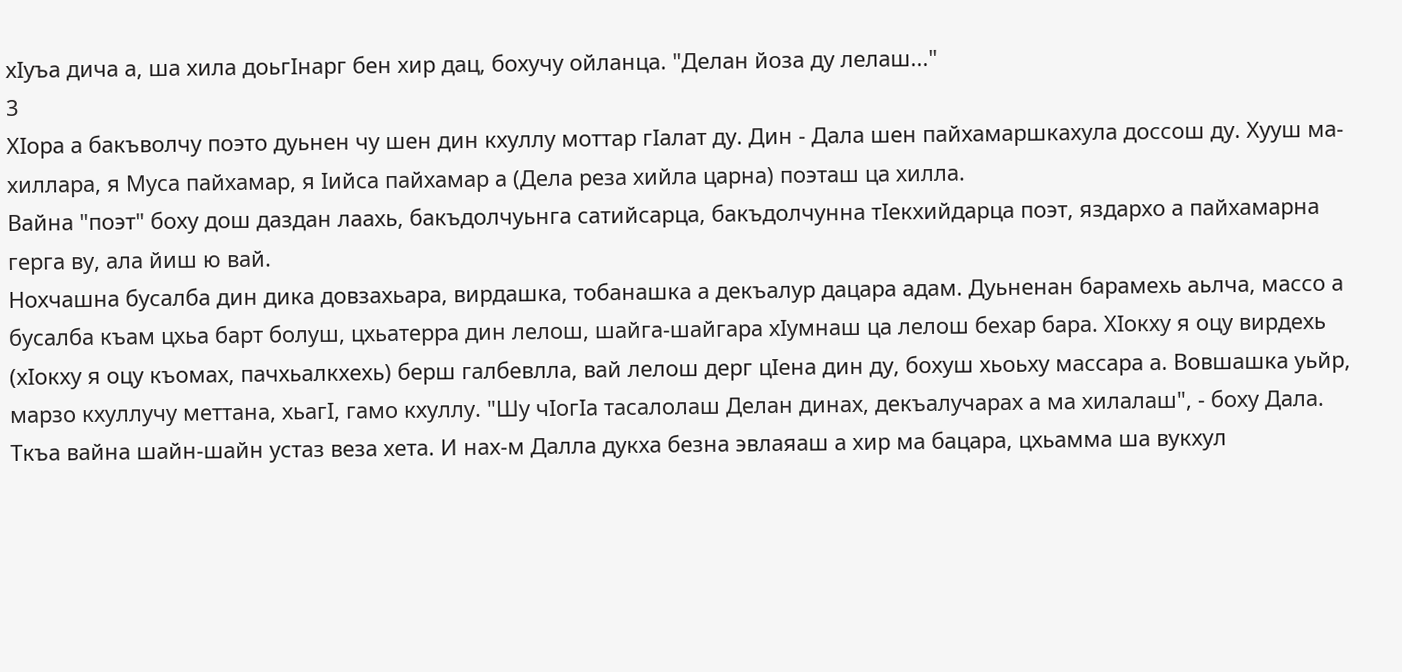хIуъа дича а, ша хила доьгIнарг бен хир дац, бохучу ойланца. "Делан йоза ду лелаш..."
3
ХIора а бакъволчу поэто дуьнен чу шен дин кхуллу моттар гIалат ду. Дин - Дала шен пайхамаршкахула доссош ду. Хууш ма-хиллара, я Муса пайхамар, я Iийса пайхамар а (Дела реза хийла царна) поэташ ца хилла.
Вайна "поэт" боху дош даздан лаахь, бакъдолчуьнга сатийсарца, бакъдолчунна тIекхийдарца поэт, яздархо а пайхамарна герга ву, ала йиш ю вай.
Нохчашна бусалба дин дика довзахьара, вирдашка, тобанашка а декъалур дацара адам. Дуьненан барамехь аьлча, массо а бусалба къам цхьа барт болуш, цхьатерра дин лелош, шайга-шайгара хIумнаш ца лелош бехар бара. ХIокху я оцу вирдехь (хIокху я оцу къомах, пачхьалкхехь) берш галбевлла, вай лелош дерг цIена дин ду, бохуш хьоьху массара а. Вовшашка уьйр, марзо кхуллучу меттана, хьагI, гамо кхуллу. "Шу чIогIа тасалолаш Делан динах, декъалучарах а ма хилалаш", - боху Дала.
Ткъа вайна шайн-шайн устаз веза хета. И нах-м Далла дукха безна эвлаяаш а хир ма бацара, цхьамма ша вукхул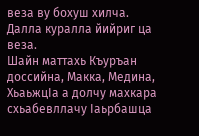веза ву бохуш хилча. Далла куралла йийриг ца веза.
Шайн маттахь Къуръан доссийна, Макка, Медина, ХьаьжцIа а долчу махкара схьабевллачу Iаьрбашца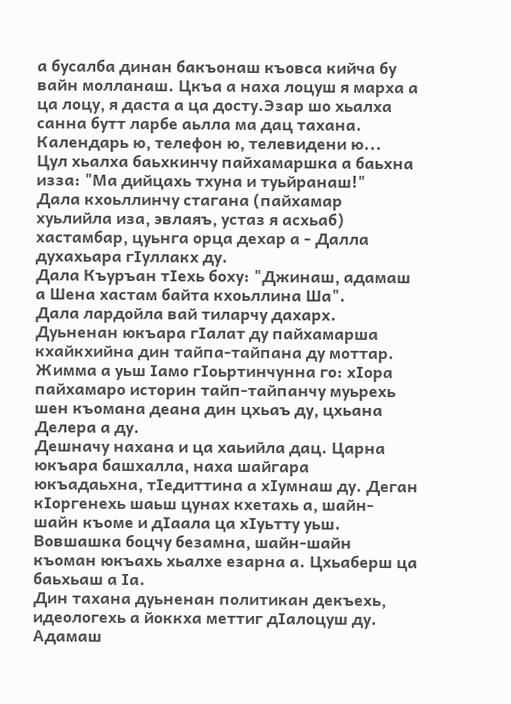а бусалба динан бакъонаш къовса кийча бу вайн молланаш. Цкъа а наха лоцуш я марха а ца лоцу, я даста а ца досту.Эзар шо хьалха санна бутт ларбе аьлла ма дац тахана. Календарь ю, телефон ю, телевидени ю...
Цул хьалха баьхкинчу пайхамаршка а баьхна изза: "Ма дийцахь тхуна и туьйранаш!"
Дала кхоьллинчу стагана (пайхамар хуьлийла иза, эвлаяъ, устаз я асхьаб) хастамбар, цуьнга орца дехар а - Далла духахьара гIуллакх ду.
Дала Къуръан тIехь боху: "Джинаш, адамаш а Шена хастам байта кхоьллина Ша".
Дала лардойла вай тиларчу дахарх.
Дуьненан юкъара гIалат ду пайхамарша кхайкхийна дин тайпа-тайпана ду моттар. Жимма а уьш Iамо гIоьртинчунна го: хIора пайхамаро историн тайп-тайпанчу муьрехь шен къомана деана дин цхьаъ ду, цхьана Делера а ду.
Дешначу нахана и ца хаьийла дац. Царна юкъара башхалла, наха шайгара юкъадаьхна, тIедиттина а хIумнаш ду. Деган кIоргенехь шаьш цунах кхетахь а, шайн-шайн къоме и дIаала ца хIуьтту уьш. Вовшашка боцчу безамна, шайн-шайн къоман юкъахь хьалхе езарна а. Цхьаберш ца баьхьаш а Iа.
Дин тахана дуьненан политикан декъехь, идеологехь а йоккха меттиг дIалоцуш ду. Адамаш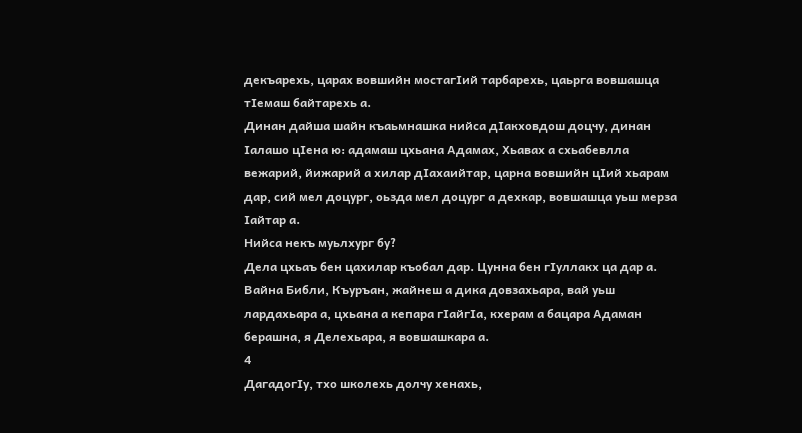декъарехь, царах вовшийн мостагIий тарбарехь, цаьрга вовшашца тIемаш байтарехь а.
Динан дайша шайн къаьмнашка нийса дIакховдош доцчу, динан Iалашо цIена ю: адамаш цхьана Адамах, Хьавах а схьабевлла вежарий, йижарий а хилар дIахаийтар, царна вовшийн цIий хьарам дар, сий мел доцург, оьзда мел доцург а дехкар, вовшашца уьш мерза Iайтар а.
Нийса некъ муьлхург бу?
Дела цхьаъ бен цахилар къобал дар. Цунна бен гIуллакх ца дар а.
Вайна Библи, Къуръан, жайнеш а дика довзахьара, вай уьш лардахьара а, цхьана а кепара гIайгIа, кхерам а бацара Адаман берашна, я Делехьара, я вовшашкара а.
4
ДагадогIу, тхо школехь долчу хенахь,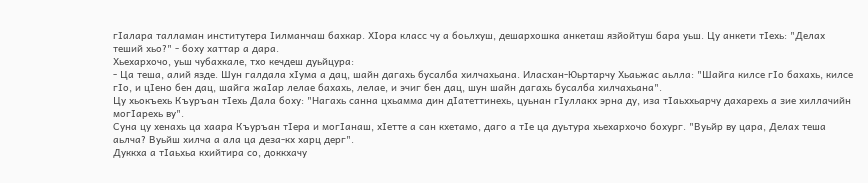гIалара талламан институтера Iилманчаш бахкар. ХIора класс чу а боьлхуш, дешархошка анкеташ язйойтуш бара уьш. Цу анкети тIехь: "Делах теший хьо?" - боху хаттар а дара.
Хьехархочо, уьш чубахкале, тхо кечдеш дуьйцура:
- Ца теша, алий язде. Шун галдала хIума а дац, шайн дагахь бусалба хилчахьана. Иласхан-Юьртарчу Хьаьжас аьлла: "Шайга килсе гIо бахахь, килсе гIо, и цIено бен дац, шайга жаIар лелае бахахь, лелае, и эчиг бен дац, шун шайн дагахь бусалба хилчахьана".
Цу хьокъехь Къуръан тIехь Дала боху: "Нагахь санна цхьамма дин дIатеттинехь, цуьнан гIуллакх эрна ду, иза тIаьххьарчу дахарехь а зие хиллачийн могIарехь ву".
Суна цу хенахь ца хаара Къуръан тIера и могIанаш, хIетте а сан кхетамо, даго а тIе ца дуьтура хьехархочо бохург. "Вуьйр ву цара, Делах теша аьлча? Вуьйш хилча а ала ца деза-кх харц дерг".
Дуккха а тIаьхьа кхийтира со, доккхачу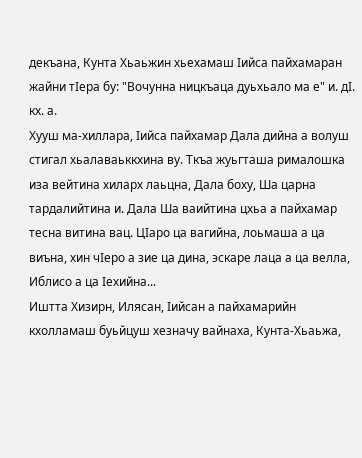декъана, Кунта Хьаьжин хьехамаш Iийса пайхамаран жайни тIера бу: "Вочунна ницкъаца дуьхьало ма е" и. дI. кх. а.
Хууш ма-хиллара, Iийса пайхамар Дала дийна а волуш стигал хьалаваьккхина ву. Ткъа жуьгташа рималошка иза вейтина хиларх лаьцна, Дала боху, Ша царна тардалийтина и. Дала Ша ваийтина цхьа а пайхамар тесна витина вац. ЦIаро ца вагийна, лоьмаша а ца виъна, хин чIеро а зие ца дина, эскаре лаца а ца велла, Иблисо а ца Iехийна...
Иштта Хизирн, Илясан, Iийсан а пайхамарийн кхолламаш буьйцуш хезначу вайнаха, Кунта-Хьаьжа,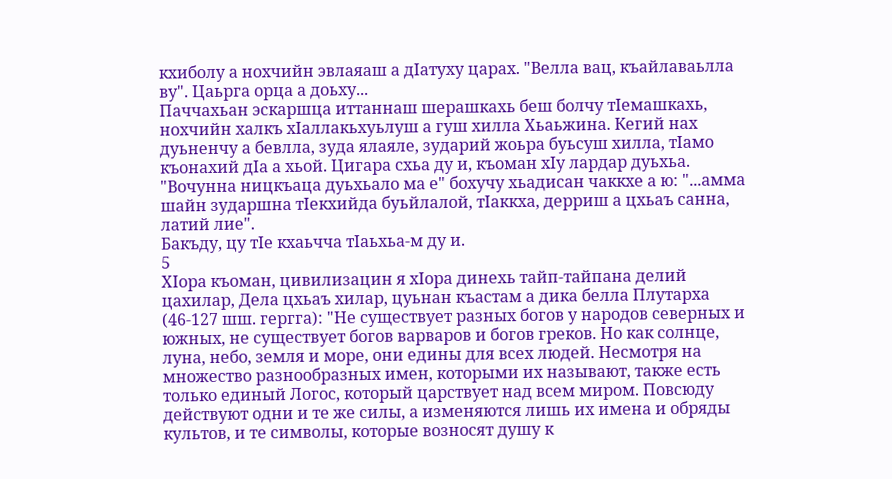кхиболу а нохчийн эвлаяаш а дIатуху царах. "Велла вац, къайлаваьлла ву". Цаьрга орца а доьху...
Паччахьан эскаршца иттаннаш шерашкахь беш болчу тIемашкахь, нохчийн халкъ хIаллакьхуьлуш а гуш хилла Хьаьжина. Кегий нах дуьненчу а бевлла, зуда ялаяле, зударий жоьра буьсуш хилла, тIамо къонахий дIа а хьой. Цигара схьа ду и, къоман хIу лардар дуьхьа. "Вочунна ницкъаца дуьхьало ма е" бохучу хьадисан чаккхе а ю: "...амма шайн зударшна тIекхийда буьйлалой, тIаккха, дерриш а цхьаъ санна, латий лие".
Бакъду, цу тIе кхаьчча тIаьхьа-м ду и.
5
ХIора къоман, цивилизацин я хIора динехь тайп-тайпана делий цахилар, Дела цхьаъ хилар, цуьнан къастам а дика белла Плутарха (46-127 шш. гергга): "Не существует разных богов у народов северных и южных, не существует богов варваров и богов греков. Но как солнце, луна, небо, земля и море, они едины для всех людей. Несмотря на множество разнообразных имен, которыми их называют, также есть только единый Логос, который царствует над всем миром. Повсюду действуют одни и те же силы, а изменяются лишь их имена и обряды культов, и те символы, которые возносят душу к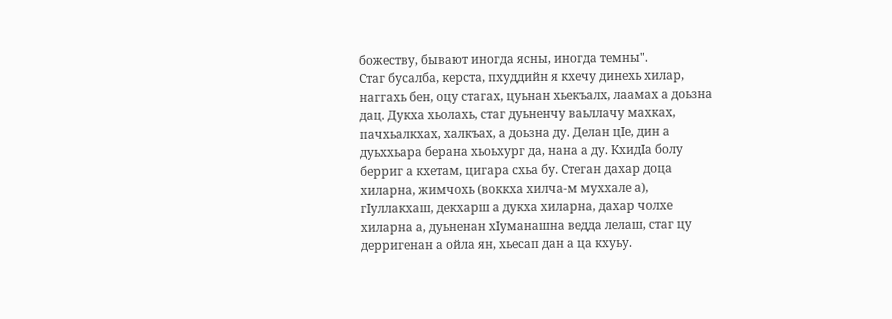божеству, бывают иногда ясны, иногда темны".
Стаг бусалба, керста, пхуддийн я кхечу динехь хилар, наггахь бен, оцу стагах, цуьнан хьекъалх, лаамах а доьзна дац. Дукха хьолахь, стаг дуьненчу ваьллачу махках, пачхьалкхах, халкъах, а доьзна ду. Делан цIе, дин а дуьххьара берана хьоьхург да, нана а ду. КхидIа болу берриг а кхетам, цигара схьа бу. Стеган дахар доца хиларна, жимчохь (воккха хилча-м муххале а), гIуллакхаш, декхарш а дукха хиларна, дахар чолхе хиларна а, дуьненан хIуманашна ведда лелаш, стаг цу дерригенан а ойла ян, хьесап дан а ца кхуьу.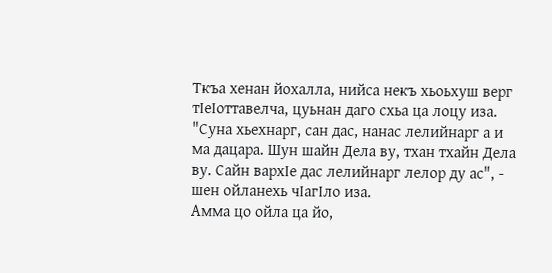Ткъа хенан йохалла, нийса некъ хьоьхуш верг тIеIоттавелча, цуьнан даго схьа ца лоцу иза. "Суна хьехнарг, сан дас, нанас лелийнарг а и ма дацара. Шун шайн Дела ву, тхан тхайн Дела ву. Сайн вархIе дас лелийнарг лелор ду ас", - шен ойланехь чIагIло иза.
Амма цо ойла ца йо,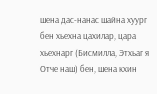шена дас-нанас шайна хуург бен хьехна цахилар, цара хьехнарг (Бисмилла, Этхьаг я Отче наш) бен, шена кхин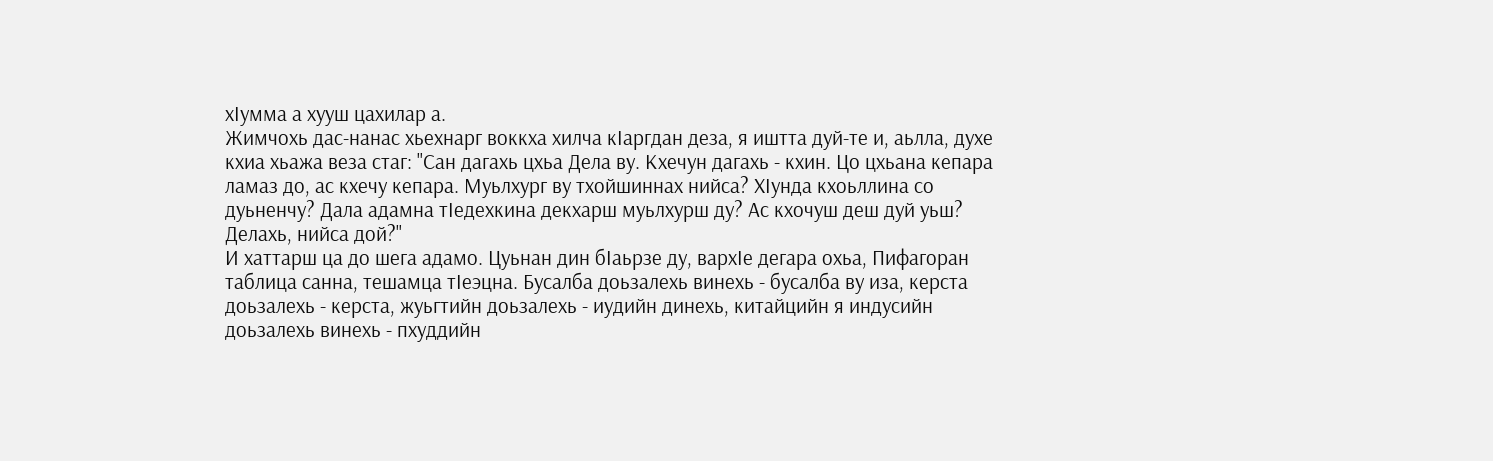хIумма а хууш цахилар а.
Жимчохь дас-нанас хьехнарг воккха хилча кIаргдан деза, я иштта дуй-те и, аьлла, духе кхиа хьажа веза стаг: "Сан дагахь цхьа Дела ву. Кхечун дагахь - кхин. Цо цхьана кепара ламаз до, ас кхечу кепара. Муьлхург ву тхойшиннах нийса? ХIунда кхоьллина со дуьненчу? Дала адамна тIедехкина декхарш муьлхурш ду? Ас кхочуш деш дуй уьш? Делахь, нийса дой?"
И хаттарш ца до шега адамо. Цуьнан дин бIаьрзе ду, вархIе дегара охьа, Пифагоран таблица санна, тешамца тIеэцна. Бусалба доьзалехь винехь - бусалба ву иза, керста доьзалехь - керста, жуьгтийн доьзалехь - иудийн динехь, китайцийн я индусийн доьзалехь винехь - пхуддийн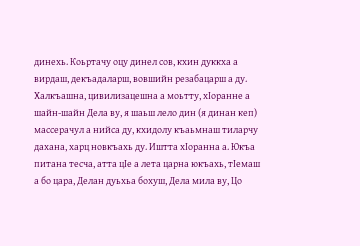динехь. Коьртачу оцу динел сов, кхин дуккха а вирдаш, декъадаларш, вовшийн резабацарш а ду.
Халкъашна, цивилизацешна а моьтту, хIоранне а шайн-шайн Дела ву, я шаьш лело дин (я динан кеп) массерачул а нийса ду, кхидолу къаьмнаш тиларчу дахана, харц новкъахь ду. Иштта хIоранна а. Юкъа питана тесча, атта цIе а лета царна юкъахь, тIемаш а бо цара, Делан дуьхьа бохуш, Дела мила ву, Цо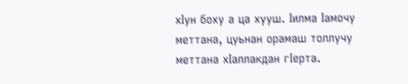хIун боху а ца хууш. Iилма Iамочу меттана, цуьнан орамаш толлучу меттана хIаллакдан гIерта.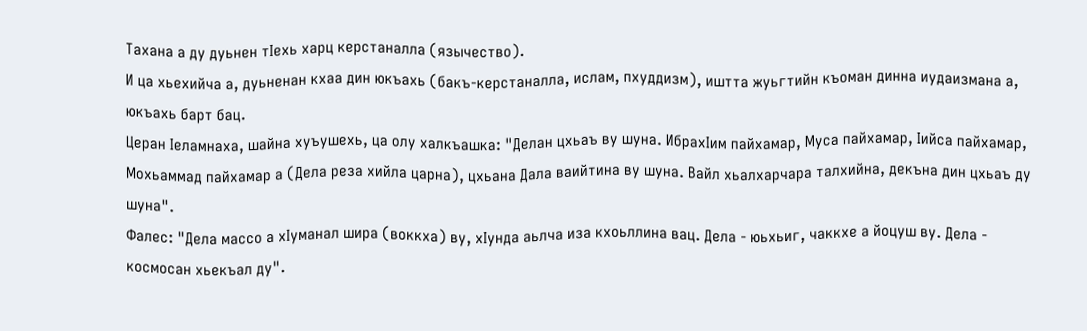Тахана а ду дуьнен тIехь харц керстаналла (язычество).
И ца хьехийча а, дуьненан кхаа дин юкъахь (бакъ-керстаналла, ислам, пхуддизм), иштта жуьгтийн къоман динна иудаизмана а, юкъахь барт бац.
Церан Iеламнаха, шайна хуъушехь, ца олу халкъашка: "Делан цхьаъ ву шуна. ИбрахIим пайхамар, Муса пайхамар, Iийса пайхамар, Мохьаммад пайхамар а (Дела реза хийла царна), цхьана Дала ваийтина ву шуна. Вайл хьалхарчара талхийна, декъна дин цхьаъ ду шуна".
Фалес: "Дела массо а хIуманал шира (воккха) ву, хIунда аьлча иза кхоьллина вац. Дела - юьхьиг, чаккхе а йоцуш ву. Дела - космосан хьекъал ду".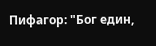Пифагор: "Бог един,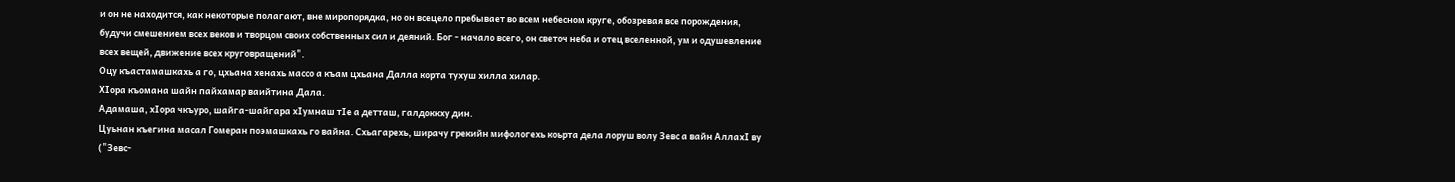и он не находится, как некоторые полагают, вне миропорядка, но он всецело пребывает во всем небесном круге, обозревая все порождения, будучи смешением всех веков и творцом своих собственных сил и деяний. Бог - начало всего, он светоч неба и отец вселенной, ум и одушевление всех вещей, движение всех круговращений".
Оцу къастамашкахь а го, цхьана хенахь массо а къам цхьана Далла корта тухуш хилла хилар.
ХIора къомана шайн пайхамар ваийтина Дала.
Адамаша, хIора чкъуро, шайга-шайгара хIумнаш тIе а детташ, галдоккху дин.
Цуьнан къегина масал Гомеран поэмашкахь го вайна. Схьагарехь, ширачу грекийн мифологехь коьрта дела лоруш волу Зевс а вайн АллахI ву ("Зевс-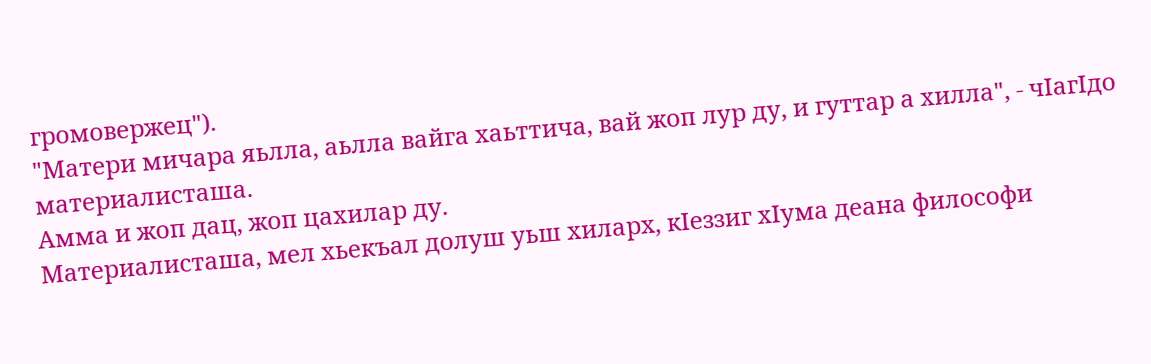громовержец").
"Матери мичара яьлла, аьлла вайга хаьттича, вай жоп лур ду, и гуттар а хилла", - чIагIдо материалисташа.
Амма и жоп дац, жоп цахилар ду.
Материалисташа, мел хьекъал долуш уьш хиларх, кIеззиг хIума деана философи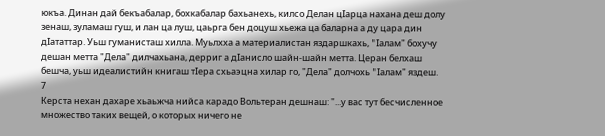юкъа. Динан дай бекъабалар, бохкабалар бахьанехь, килсо Делан цIарца нахана деш долу зенаш, зуламаш гуш, и лан ца луш, цаьрга бен доцуш хьежа ца баларна а ду цара дин дIататтар. Уьш гуманисташ хилла. Муьлхха а материалистан яздаршкахь, "Iалам" бохучу дешан метта "Дела" дилчахьана, дерриг а дIанисло шайн-шайн метта. Церан белхаш бешча, уьш идеалистийн книгаш тIера схьаэцна хилар го, "Дела" долчохь "Iалам" яздеш.
7
Керста нехан дахаре хьаьжча нийса карадо Вольтеран дешнаш: "...у вас тут бесчисленное множество таких вещей, о которых ничего не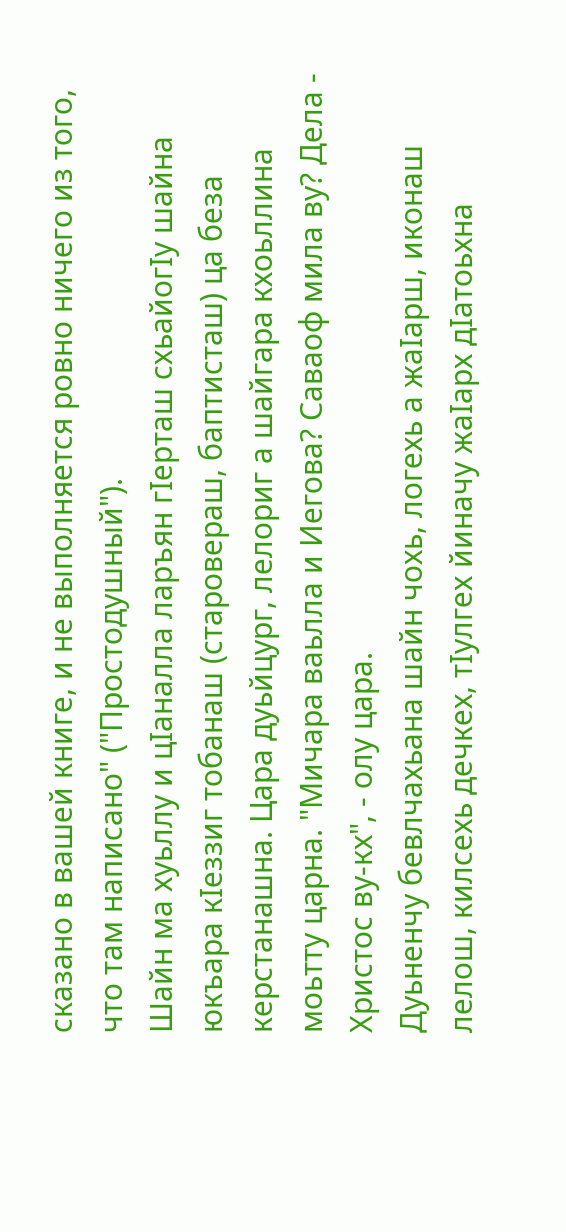сказано в вашей книге, и не выполняется ровно ничего из того, что там написано" ("Простодушный").
Шайн ма хуьллу и цIаналла ларъян гIерташ схьайогIу шайна юкъара кIеззиг тобанаш (старовераш, баптисташ) ца беза керстанашна. Цара дуьйцург, лелориг а шайгара кхоьллина моьтту царна. "Мичара ваьлла и Иегова? Саваоф мила ву? Дела - Христос ву-кх", - олу цара.
Дуьненчу бевлчахьана шайн чохь, логехь а жаIарш, иконаш лелош, килсехь дечкех, тIулгех йиначу жаIарх дIатоьхна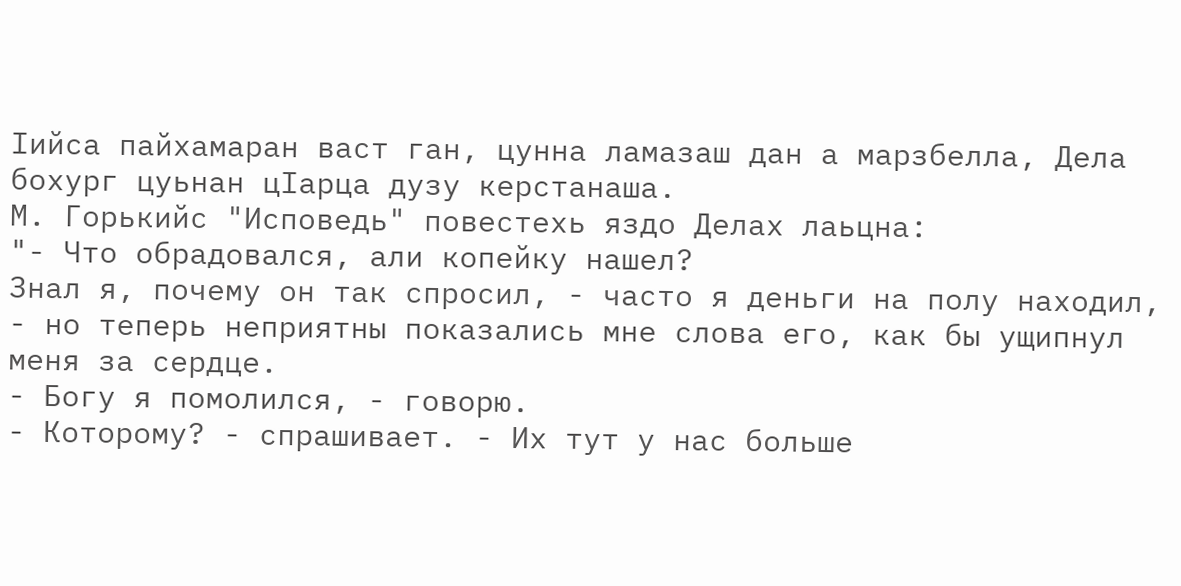Iийса пайхамаран васт ган, цунна ламазаш дан а марзбелла, Дела бохург цуьнан цIарца дузу керстанаша.
М. Горькийс "Исповедь" повестехь яздо Делах лаьцна:
"- Что обрадовался, али копейку нашел?
Знал я, почему он так спросил, - часто я деньги на полу находил, - но теперь неприятны показались мне слова его, как бы ущипнул меня за сердце.
- Богу я помолился, - говорю.
- Которому? - спрашивает. - Их тут у нас больше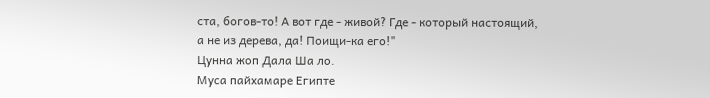ста, богов-то! А вот где - живой? Где - который настоящий, а не из дерева, да! Поищи-ка его!"
Цунна жоп Дала Ша ло.
Муса пайхамаре Египте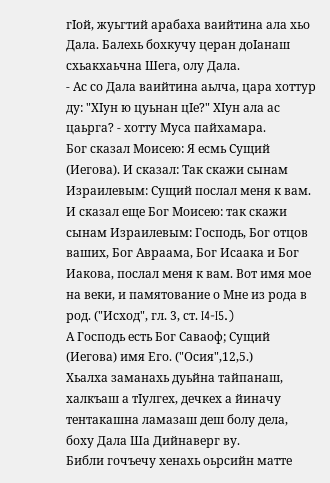гIой, жуьгтий арабаха ваийтина ала хьо Дала. Балехь бохкучу церан доIанаш схьакхаьчна Шега, олу Дала.
- Ас со Дала ваийтина аьлча, цара хоттур ду: "ХIун ю цуьнан цIе?" ХIун ала ас цаьрга? - хотту Муса пайхамара.
Бог сказал Моисею: Я есмь Сущий (Иегова). И сказал: Так скажи сынам Израилевым: Сущий послал меня к вам.
И сказал еще Бог Моисею: так скажи сынам Израилевым: Господь, Бог отцов ваших, Бог Авраама, Бог Исаака и Бог Иакова, послал меня к вам. Вот имя мое на веки, и памятование о Мне из рода в род. ("Исход", гл. 3, ст. I4-I5.)
А Господь есть Бог Саваоф; Сущий (Иегова) имя Его. ("Осия",12,5.)
Хьалха заманахь дуьйна тайпанаш, халкъаш а тIулгех, дечкех а йиначу тентакашна ламазаш деш болу дела, боху Дала Ша Дийнаверг ву.
Библи гочъечу хенахь оьрсийн матте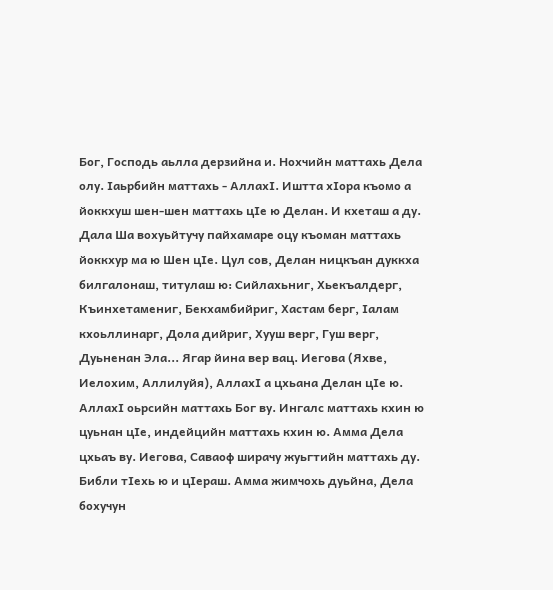Бог, Господь аьлла дерзийна и. Нохчийн маттахь Дела олу. Iаьрбийн маттахь - АллахI. Иштта хIора къомо а йоккхуш шен-шен маттахь цIе ю Делан. И кхеташ а ду. Дала Ша вохуьйтучу пайхамаре оцу къоман маттахь йоккхур ма ю Шен цIе. Цул сов, Делан ницкъан дуккха билгалонаш, титулаш ю: Сийлахьниг, Хьекъалдерг, Къинхетамениг, Бекхамбийриг, Хастам берг, Iалам кхоьллинарг, Дола дийриг, Хууш верг, Гуш верг, Дуьненан Эла... Ягар йина вер вац. Иегова (Яхве, Иелохим, Аллилуйя), АллахI а цхьана Делан цIе ю. АллахI оьрсийн маттахь Бог ву. Ингалс маттахь кхин ю цуьнан цIе, индейцийн маттахь кхин ю. Амма Дела цхьаъ ву. Иегова, Саваоф ширачу жуьгтийн маттахь ду. Библи тIехь ю и цIераш. Амма жимчохь дуьйна, Дела бохучун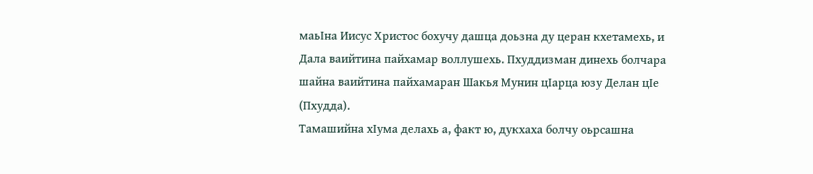маьIна Иисус Христос бохучу дашца доьзна ду церан кхетамехь, и Дала ваийтина пайхамар воллушехь. Пхуддизман динехь болчара шайна ваийтина пайхамаран Шакья Мунин цIарца юзу Делан цIе (Пхудда).
Тамашийна хIума делахь а, факт ю, дукхаха болчу оьрсашна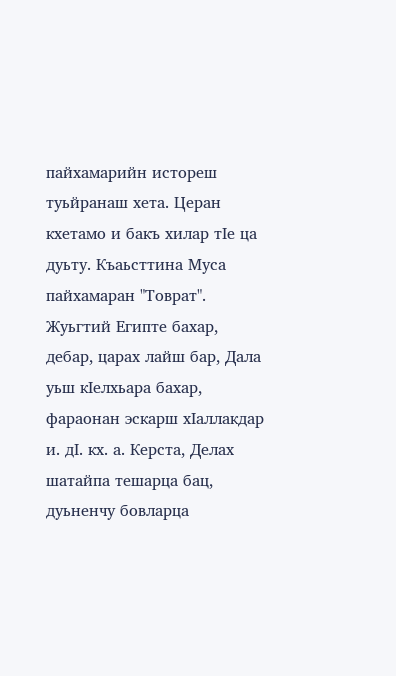пайхамарийн истореш туьйранаш хета. Церан кхетамо и бакъ хилар тIе ца дуьту. Къаьсттина Муса пайхамаран "Товрат". Жуьгтий Египте бахар, дебар, царах лайш бар, Дала уьш кIелхьара бахар, фараонан эскарш хIаллакдар и. дI. кх. а. Керста, Делах шатайпа тешарца бац, дуьненчу бовларца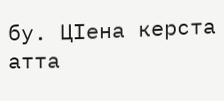бу. ЦIена керста атта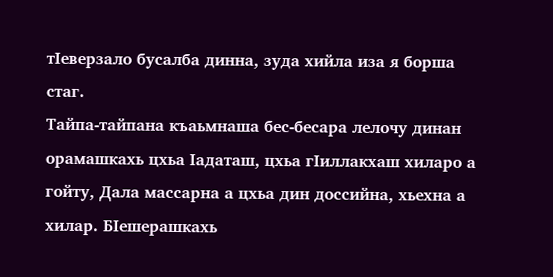тIеверзало бусалба динна, зуда хийла иза я борша стаг.
Тайпа-тайпана къаьмнаша бес-бесара лелочу динан орамашкахь цхьа Iадаташ, цхьа гIиллакхаш хиларо а гойту, Дала массарна а цхьа дин доссийна, хьехна а хилар. БIешерашкахь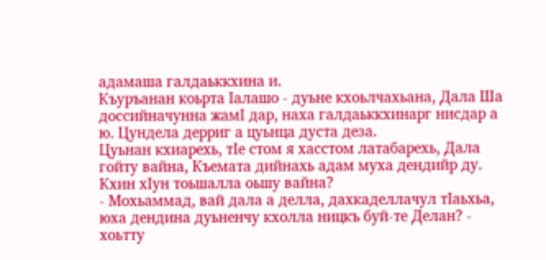адамаша галдаьккхина и.
Къуръанан коьрта Iалашо - дуьне кхоьлчахьана, Дала Ша доссийначунна жамI дар, наха галдаьккхинарг нисдар а ю. Цундела дерриг а цуьнца дуста деза.
Цуьнан кхиарехь, тIе стом я хасстом латабарехь, Дала гойту вайна, Къемата дийнахь адам муха дендийр ду.
Кхин хIун тоьшалла оьшу вайна?
- Мохьаммад, вай дала а делла, дахкаделлачул тIаьхьа, юха дендина дуьненчу кхолла ницкъ буй-те Делан? - хоьтту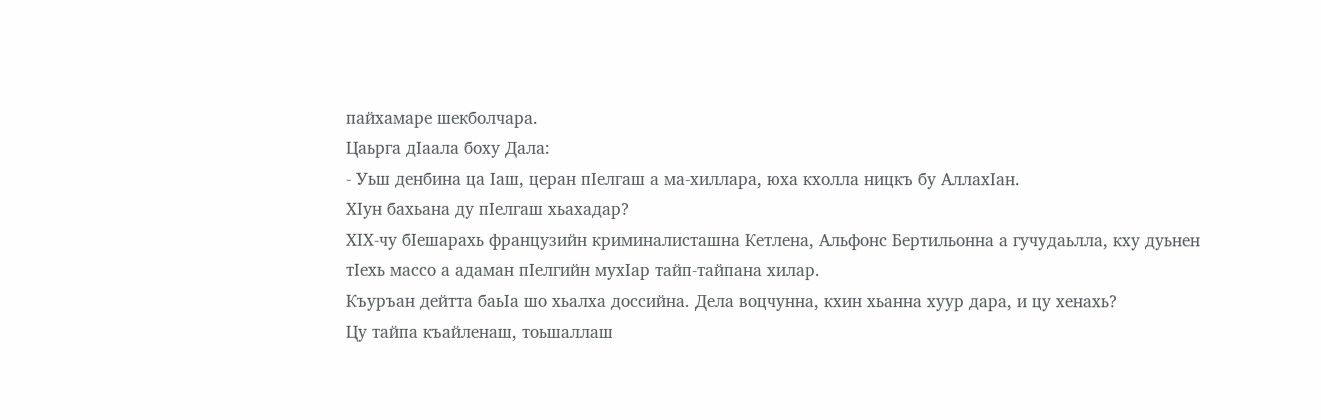пайхамаре шекболчара.
Цаьрга дIаала боху Дала:
- Уьш денбина ца Iаш, церан пIелгаш а ма-хиллара, юха кхолла ницкъ бу АллахIан.
ХIун бахьана ду пIелгаш хьахадар?
ХIХ-чу бIешарахь французийн криминалисташна Кетлена, Альфонс Бертильонна а гучудаьлла, кху дуьнен тIехь массо а адаман пIелгийн мухIар тайп-тайпана хилар.
Къуръан дейтта баьIа шо хьалха доссийна. Дела воцчунна, кхин хьанна хуур дара, и цу хенахь?
Цу тайпа къайленаш, тоьшаллаш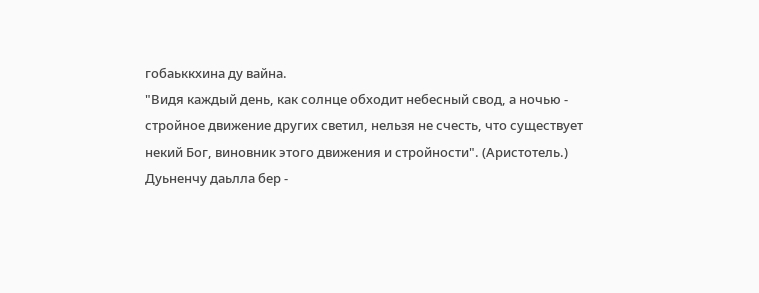гобаьккхина ду вайна.
"Видя каждый день, как солнце обходит небесный свод, а ночью - стройное движение других светил, нельзя не счесть, что существует некий Бог, виновник этого движения и стройности". (Аристотель.)
Дуьненчу даьлла бер -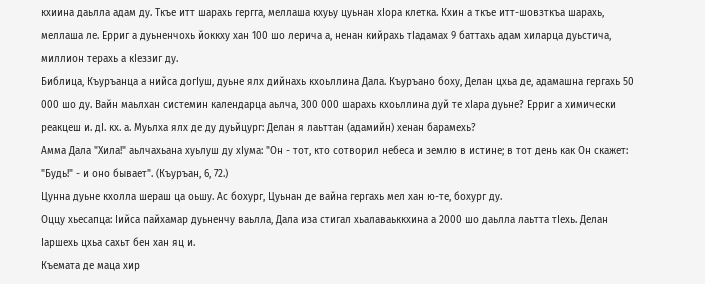кхиина даьлла адам ду. Ткъе итт шарахь гергга, меллаша кхуьу цуьнан хIора клетка. Кхин а ткъе итт-шовзткъа шарахь, меллаша ле. Ерриг а дуьненчохь йоккху хан 100 шо лерича а, ненан кийрахь тIадамах 9 баттахь адам хиларца дуьстича, миллион терахь а кIеззиг ду.
Библица, Къуръанца а нийса догIуш, дуьне ялх дийнахь кхоьллина Дала. Къуръано боху, Делан цхьа де, адамашна гергахь 50 000 шо ду. Вайн маьлхан системин календарца аьлча, 300 000 шарахь кхоьллина дуй те хIара дуьне? Ерриг а химически реакцеш и. дI. кх. а. Муьлха ялх де ду дуьйцург: Делан я лаьттан (адамийн) хенан барамехь?
Амма Дала "Хила!" аьлчахьана хуьлуш ду хIума: "Он - тот, кто сотворил небеса и землю в истине; в тот день как Он скажет: "Будь!" - и оно бывает". (Къуръан, 6, 72.)
Цунна дуьне кхолла шераш ца оьшу. Ас бохург, Цуьнан де вайна гергахь мел хан ю-те, бохург ду.
Оццу хьесапца: Iийса пайхамар дуьненчу ваьлла, Дала иза стигал хьалаваьккхина а 2000 шо даьлла лаьтта тIехь. Делан Iаршехь цхьа сахьт бен хан яц и.
Къемата де маца хир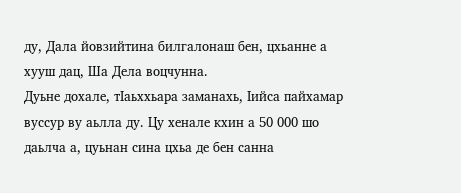ду, Дала йовзийтина билгалонаш бен, цхьанне а хууш дац, Ша Дела воцчунна.
Дуьне дохале, тIаьххьара заманахь, Iийса пайхамар вуссур ву аьлла ду. Цу хенале кхин а 50 000 шо даьлча а, цуьнан сина цхьа де бен санна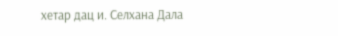хетар дац и. Селхана Дала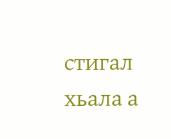стигал хьала а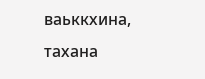ваьккхина, тахана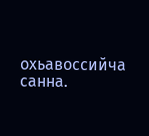охьавоссийча санна.